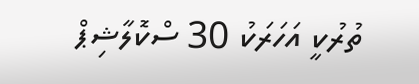ތުރުކީ އަހަރަކު 30 ސްކޮލާޝިޕް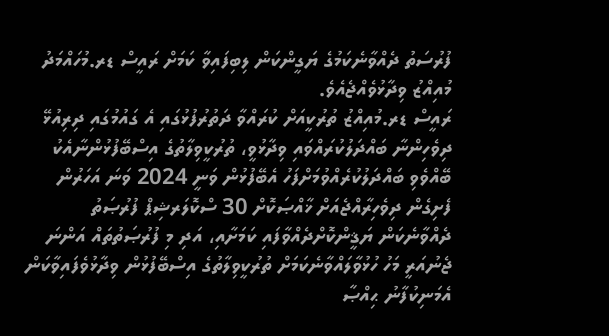ފުރުސަތު ދެއްވާނެކަމުގެ ޔަގީންކަން ލިބިފައިވާ ކަމަށް ރައީސް ޑރ.މުހައްމަދު މުއިއްޒު ވިދާޅުވެއްޖެއެވެ.
ރައީސް ޑރ.މުއިއްޒު ތުރުކީއަށް ކުރައްވާ ދަތުރުފުޅުގައި އެ ގައުމުގައި ދިރިއުޅޭ ދިވެހިންނާ ބައްދަލުކުރައްވައި ވިދާޅުވީ، ތުރުކީވިލާތުގެ އިސްބޭފުޅުންނާއެކު ބޭއްވެވި ބައްދަލުކުރެއްވުމަށްފަހު އެބޭފުޅުން ވަނީ 2024 ވަނަ އަހަރުން ފެށިގެން ދިވެހިރާއްޖެއަށް ޚާއްޞަކޮށް 30 ސްކޮލަރޝިޕް ފުރުޞަތު ދެއްވާނެކަން ޔަޤީންކޮށްދެއްވާފައި ކަމަށާއި، އަދި މި ފުރުޞަތުތައް އަންނަ ޖެނުއަރީ މަހު ހުޅުވާލައްވާނެކަމަށް ތުރުކީވިލާތުގެ އިސްބޭފުޅުން ވިދާޅުވެފައިވާކަން އެމަނިކުފާނު ޙިއްޞާ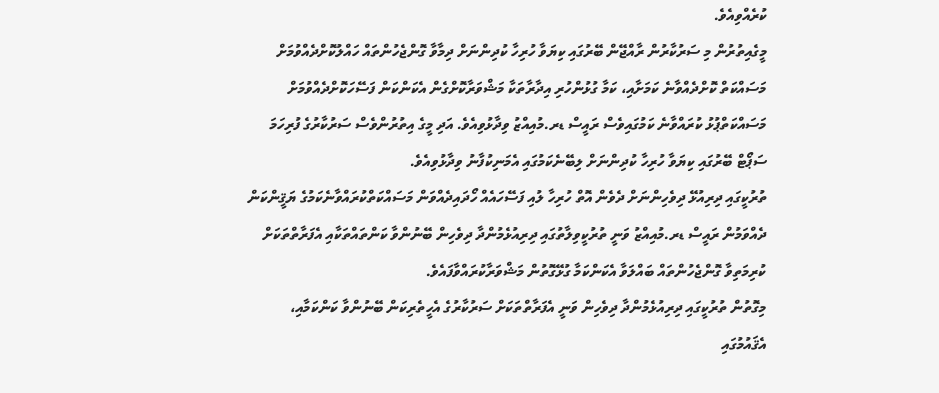ކުރެއްވިއެވެ.
މީގެއިތުރުން މި ސަރުކާރުން ރާއްޖޭން ބޭރުގައި ކިޔަވާ ހުރިހާ ކުދިންނަށް ދިމާވާ ގޮންޖެހުންތައް ހައްލުކޮށްދެއްވުމަށް މަސައްކަތް ކޮށްދެއްވާނެ ކަމަށާއި، ކަމާ ގުޅުންހުރި އިދާރާތަކާ މަޝްވަރާކޮށްގެން އެކަންކަން ފަސޭހަކޮށްދެއްވުމަށް މަސައްކަތްޕުޅު ކުރައްވާނެ ކަމުގައިވެސް ރައީސް ޑރ.މުއިއްޒު ވިދާޅުވިއެވެ. އަދި މީގެ އިތުރުންވެސް ސަރުކާރުގެ ފުރިހަމަ ސަޕޯޓް ބޭރުގައި ކިޔަވާ ހުރިހާ ކުދިންނަށް ލިބޭނެކަމުގައި އެމަނިކުފާނު ވިދާޅުވިއެވެ.
ތުރުކީގައި ދިރިއުޅޭ ދިވެހިންނަށް ދެވެން އޮތް ހުރިހާ ލުއި ފަސޭހައެއް ހޯދައިދެއްވަން މަސައްކަތްކުރައްވާނެކަމުގެ ޔަޤީންކަން ދެއްވަމުން ރައީސް ޑރ.މުއިއްޒު ވަނީ ތުރުކީވިލާތުގައި ދިރިއުޅެމުންދާ ދިވެހިން ބޭނުންވާ ކަންތައްތަކާއި އެފަރާތްތަކަށް ކުރިމަތިވާ ގޮންޖެހުންތައް ބައްލަވާ އެކަންކަމާ ގުޅޭގޮތުން މަޝްވަރާކުރައްވާފައެވެ.
މިގޮތުން ތުރުކީގައި ދިރިއުޅެމުންދާ ދިވެހިން ވަނީ އެފަރާތްތަކަށް ސަރުކާރުގެ އެހީތެރިކަން ބޭނުންވާ ކަންކަމާއި، އެޤައުމުގައި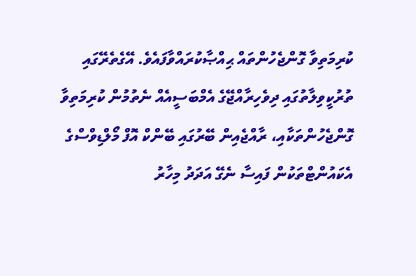ކުރިމަތިވާ ގޮންޖެހުންތައް ޙިއްޞާކުރައްވާފައެވެ. އޭގެތެރޭގައި ތުރުކީވިލާތުގައި ދިވެހިރާއްޖޭގެ އެމްބަސީއެއް ނެތުމުން ކުރިމަތިވާ ގޮންޖެހުންތަކާއި، ރާއްޖެއިން ބޭރުގައި ބޭންކް އޮފް މޯލްޑިވްސްގެ އެކައުންޓްތަކުން ފައިސާ ނެގޭ އަދަދު މިހާރު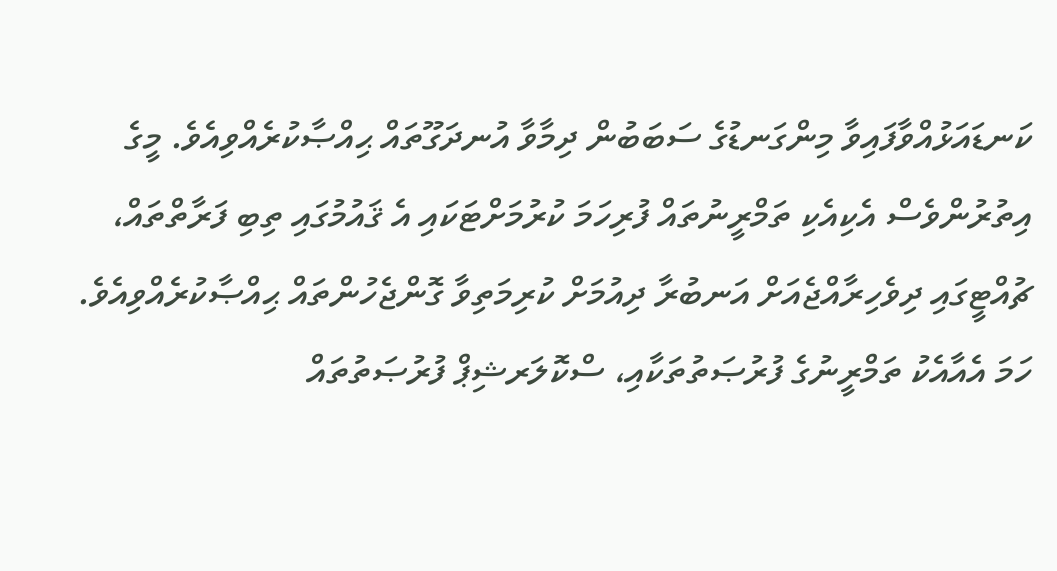ކަނޑައަޅުއްވާފައިވާ މިންގަނޑުގެ ސަބަބުން ދިމާވާ އުނދަގޫތައް ޙިއްޞާކުރެއްވިއެވެ. މީގެ އިތުރުންވެސް އެކިއެކި ތަމްރީނުތައް ފުރިހަމަ ކުރުމަށްޓަކައި އެ ޤައުމުގައި ތިބި ފަރާތްތައް، ޗުއްޓީގައި ދިވެހިރާއްޖެއަށް އަނބުރާ ދިއުމަށް ކުރިމަތިވާ ގޮންޖެހުންތައް ޙިއްޞާކުރެއްވިއެވެ. ހަމަ އެއާއެކު ތަމްރީނުގެ ފުރުޞަތުތަކާއި، ސްކޮލަރޝިޕް ފުރުޞަތުތައް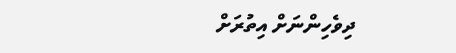ދިވެހިންނަށް އިތުރަށް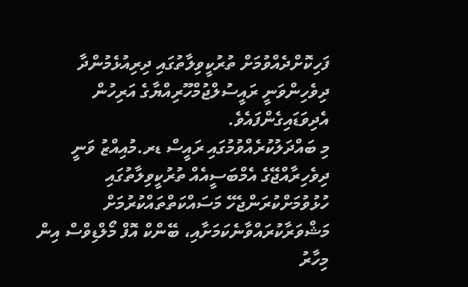ފަހިކޮށްދެއްވުމަށް ތުރުކީވިލާތުގައި ދިރިއުޅެމުންދާ ދިވެހިންވަނީ ރައީސުލްޖުމްހޫރިއްޔާގެ އަރިހުން އެދިވަޑައިގެންފައެވެ.
މި ބައްދަލުކުރެއްވުމުގައި ރައީސް ޑރ.މުއިއްޒު ވަނީ ދިވެހިރާއްޖޭގެ އެމްބަސީއެއް ތުރުކީވިލާތުގައި ހުޅުވުމަށްކުރަންޖެހޭ މަސައްކަތްތައްކުރުމަށް މަޝްވަރާކުރައްވާނެކަމަށާއި، ބޭންކް އޮފް މޯލްޑިވްސް އިން މިހާރު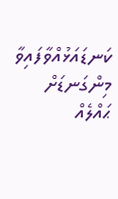ކަނޑައަޅުއްވާފައިވާ މިންގަނޑަށް ޙައްލެއް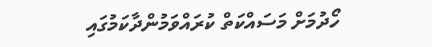ހޯދުމަށް މަސައްކަތް ކުރައްވަމުންދާކަމުގައި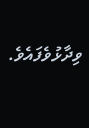ވިދާޅުވެފައެވެ.